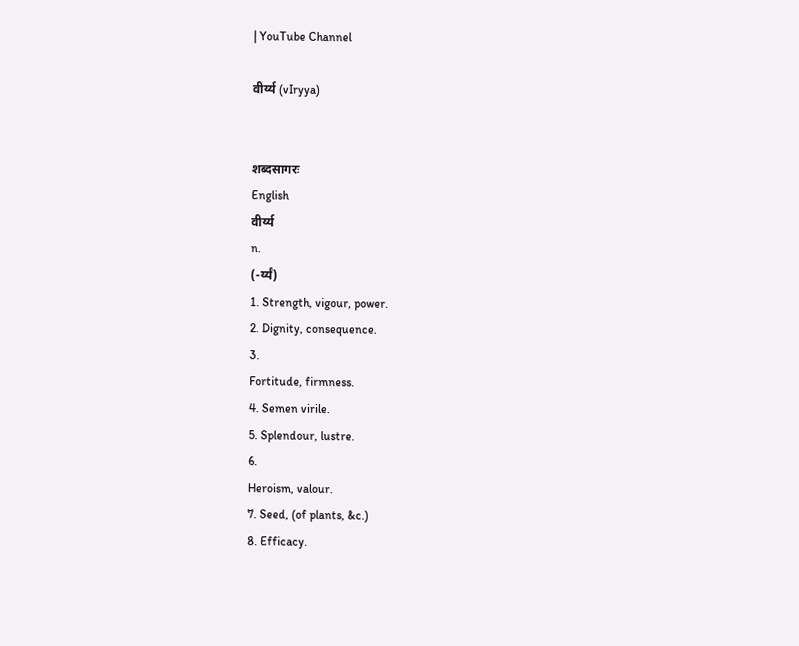| YouTube Channel

वीर्य्य (vIryya)


शब्दसागरः
English
वीर्य्य
n.
(-र्य्यं)
1. Strength, vigour, power.
2. Dignity, consequence.
3.
Fortitude, firmness.
4. Semen virile.
5. Splendour, lustre.
6.
Heroism, valour.
7. Seed, (of plants, &c.)
8. Efficacy.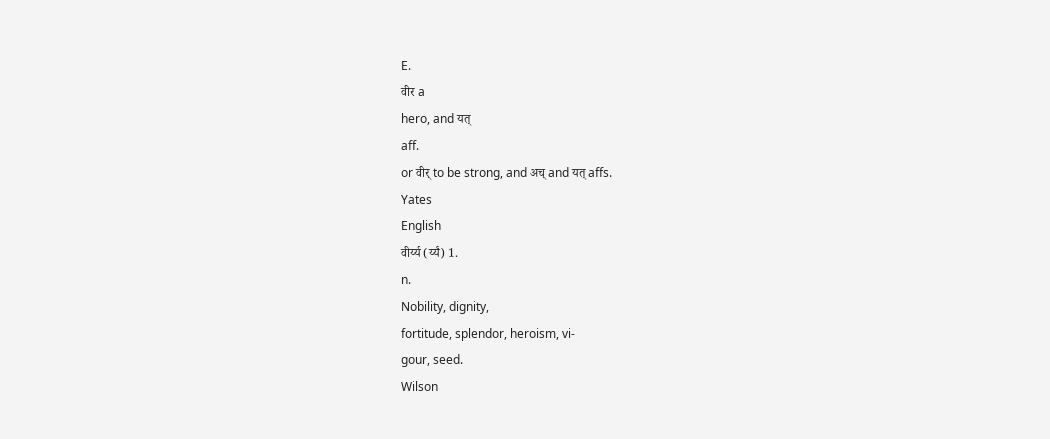E.
वीर a
hero, and यत्
aff.
or वीर् to be strong, and अच् and यत् affs.
Yates
English
वीर्य्य (र्य्यं) 1.
n.
Nobility, dignity,
fortitude, splendor, heroism, vi-
gour, seed.
Wilson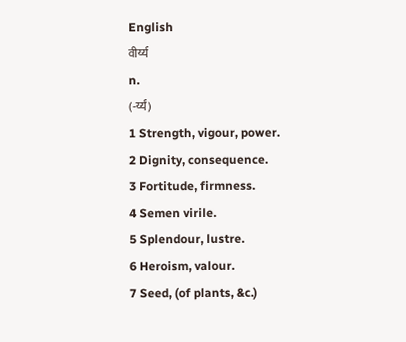English
वीर्य्य
n.
(-र्य्यं)
1 Strength, vigour, power.
2 Dignity, consequence.
3 Fortitude, firmness.
4 Semen virile.
5 Splendour, lustre.
6 Heroism, valour.
7 Seed, (of plants, &c.)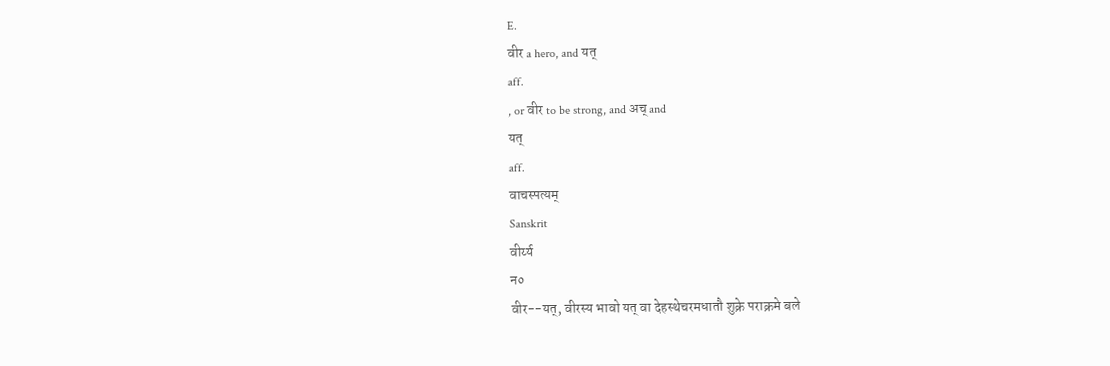E.
वीर a hero, and यत्
aff.
, or वीर to be strong, and अच् and
यत्
aff.
वाचस्पत्यम्
Sanskrit
वीर्य्य
न०
वीर--यत्, वीरस्य भावो यत् वा देहस्थेचरमधातौ शुक्रे पराक्रमे बले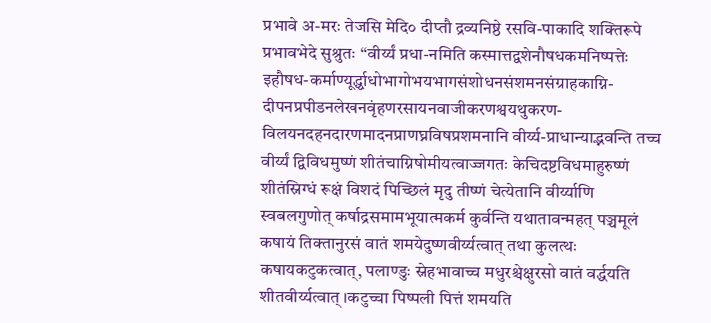प्रभावे अ-मरः तेजसि मेदि० दीप्तौ द्रव्यनिष्ठे रसवि-पाकादि शक्तिरूपे प्रभावभेदे सुश्रुतः “वीर्य्यं प्रधा-नमिति कस्मात्तद्वशेनौषधकमनिष्पत्तेः इहौषध-कर्माण्यूर्द्ध्वाधोभागोभयभागसंशोधनसंशमनसंग्राहकाग्नि-दीपनप्रपीडनलेखनवृंहणरसायनवाजीकरणश्वयथुकरण-विलयनदहनदारणमादनप्राणघ्नविषप्रशमनानि वीर्य्य-प्राधान्याद्भवन्ति तच्च वीर्य्यं द्विविधमुष्णं शीतंचाग्निषोमीयत्वाज्जगतः केचिदष्टविधमाहुरुष्णं शीतंस्निग्धं रूक्षं विशदं पिच्छिलं मृदु तीष्णं चेत्येतानि वीर्य्याणि स्वबलगुणोत् कर्षाद्रसमामभूयात्मकर्म कुर्वन्ति यथातावन्महत् पञ्चमूलं कषायं तिक्तानुरसं वातं शमयेदुष्णवीर्य्यत्वात् तथा कुलत्थः कषायकटुकत्वात्, पलाण्डुः स्नेहभावाच्च मधुरश्चेक्षुरसो वातं वर्द्धयति शीतवीर्य्यत्वात् ।कटुच्चा पिष्पली पित्तं शमयति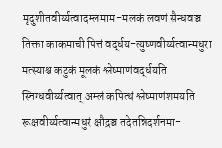मृदुशीतवीर्य्यत्वादम्लमाम-मलकं लवणं सैन्धवञ्च तिक्ता काकमाची पित्तं वर्द्धय-त्युष्णवीर्य्यत्वान्मधुरा मत्स्याश्च कटुकं मूलकं श्लेष्माणंवर्द्धयति स्निग्धवीर्य्यत्वात् अम्लं कपित्थं श्लेष्माणंशमयति रूक्षवीर्य्यत्वान्मधुरं क्षौद्रञ्च तदेतन्निदर्शनमा-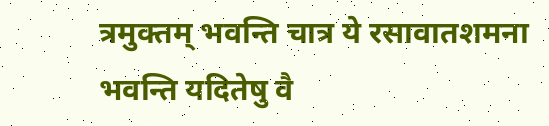त्रमुक्तम् भवन्ति चात्र ये रसावातशमना भवन्ति यदितेषु वै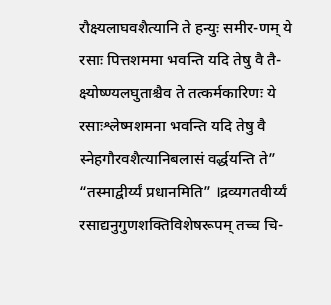रौक्ष्यलाघवशैत्यानि ते हन्युः समीर-णम् ये रसाः पित्तशममा भवन्ति यदि तेषु वै तै-क्ष्योष्ण्यलघुताश्चैव ते तत्कर्मकारिणः ये रसाःश्लेष्मशमना भवन्ति यदि तेषु वै स्नेहगौरवशैत्यानिबलासं वर्द्धयन्ति ते” “तस्माद्वीर्य्यं प्रधानमिति” ।द्रव्यगतवीर्य्यं रसाद्यनुगुणशक्तिविशेषरूपम् तच्च चि-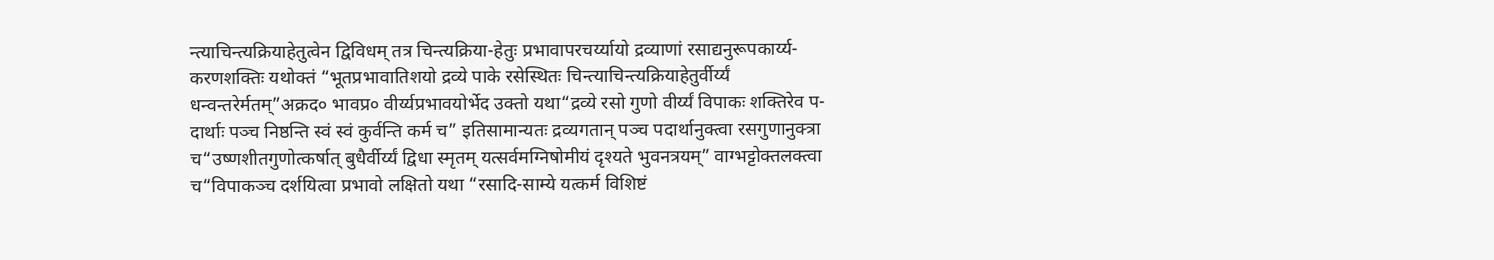न्त्याचिन्त्यक्रियाहेतुत्वेन द्विविधम् तत्र चिन्त्यक्रिया-हेतुः प्रभावापरचर्य्यायो द्रव्याणां रसाद्यनुरूपकार्य्य-करणशक्तिः यथोक्तं “भूतप्रभावातिशयो द्रव्ये पाके रसेस्थितः चिन्त्याचिन्त्यक्रियाहेतुर्वीर्य्यं धन्वन्तरेर्मतम्”अक्रद० भावप्र० वीर्य्यप्रभावयोर्भेद उक्तो यथा“द्रव्ये रसो गुणो वीर्य्यं विपाकः शक्तिरेव प-दार्थाः पञ्च निष्ठन्ति स्वं स्वं कुर्वन्ति कर्म च” इतिसामान्यतः द्रव्यगतान् पञ्च पदार्थानुक्त्वा रसगुणानुक्त्रा च“उष्णशीतगुणोत्कर्षात् बुधैर्वीर्य्यं द्विधा स्मृतम् यत्सर्वमग्निषोमीयं दृश्यते भुवनत्रयम्” वाग्भट्टोक्तलक्त्वा च“विपाकञ्च दर्शयित्वा प्रभावो लक्षितो यथा “रसादि-साम्ये यत्कर्म विशिष्टं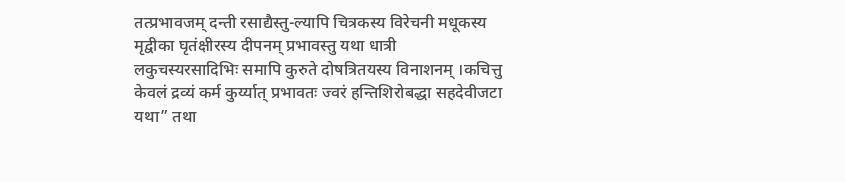तत्प्रभावजम् दन्ती रसाद्यैस्तु-ल्यापि चित्रकस्य विरेचनी मधूकस्य मृद्वीका घृतंक्षीरस्य दीपनम् प्रभावस्तु यथा धात्री लकुचस्यरसादिभिः समापि कुरुते दोषत्रितयस्य विनाशनम् ।कचित्तु केवलं द्रव्यं कर्म कुर्य्यात् प्रभावतः ज्वरं हन्तिशिरोबद्धा सहदेवीजटा यथा” तथा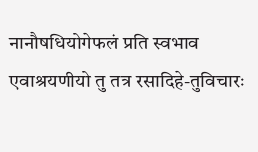नानौषधियोगेफलं प्रति स्वभाव एवाश्रयणीयो तु तत्र रसादिहे-तुविचारः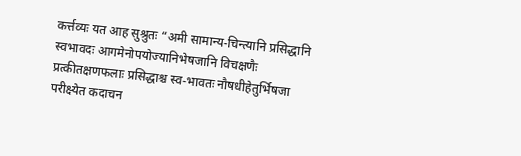कर्त्तव्यः यत आह सुश्रुतः “अमी सामान्य-चिन्त्यानि प्रसिद्धानि स्वभावदः आगमेनोपयोज्यानिभेषजानि विचक्षणैः प्रत्कीतक्षणफलाः प्रसिद्धाश्च स्व-भावतः नौषधीहेतुर्भिषजा परीक्ष्येत कदाचन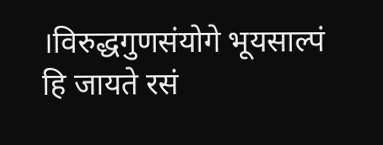।विरुद्धगुणसंयोगे भूयसाल्पं हि जायते रसं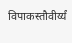विपाकस्तौवीर्य्यं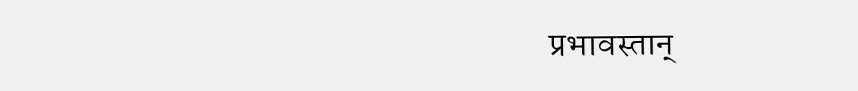प्रभावस्तान्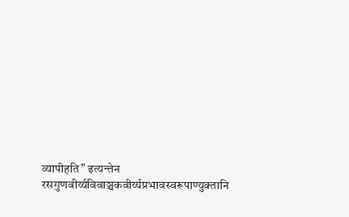व्यापीहति” इत्यन्तेन रसगुणवीर्य्यविवाञ्चकवीर्य्यप्रभावस्वरूपाण्युक्तानि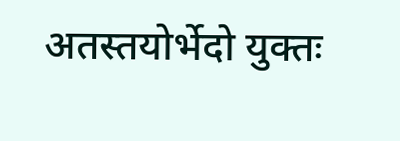अतस्तयोर्भेदो युक्तः